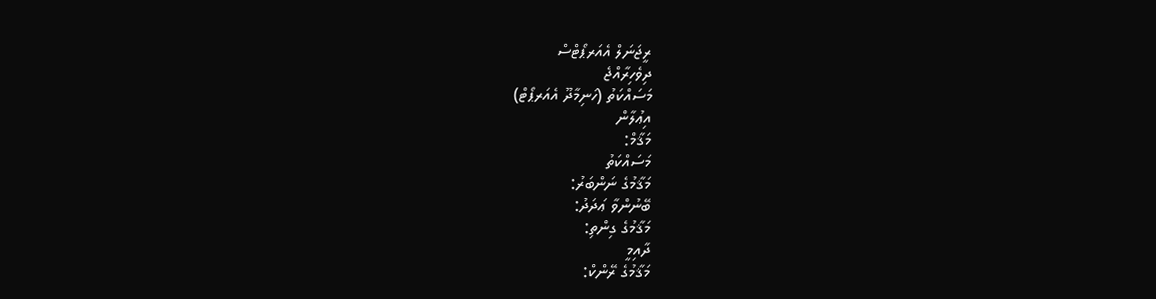ރީޖަނަލް އެއަރޕޯޓްސް
ދިވެހިރާއްޖެ
މަސައްކަތު (ހަނިމާދޫ އެއަރޕޯޓް)
އިޢުލާން
މަޤާމް:
މަސައްކަތު
މަޤާމުގެ ނަންބަރު:
ބޭނުންވާ ޢަދަދު:
މަޤާމުގެ ގިންތި:
ދާއިމީ
މަޤާމުގެ ރޭންކް: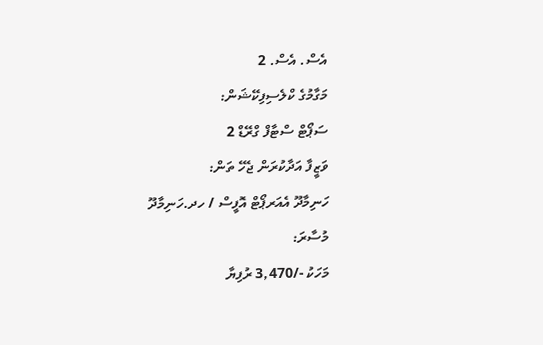އެސް. އެސް. 2
މަގާމުގެ ކްލެސިފިކޭޝަން:
ސަޕޯޓް ސްޓާފް ގްރޭޑް 2
ވަޒީފާ އަދާކުރަން ޖެހޭ ތަން:
ހަނިމާދޫ އެއަރޕޯޓް އޮފީސް / ހދ.ހަނިމާދޫ
މުސާރަ:
މަހަކު -/3,470 ރުފިޔާ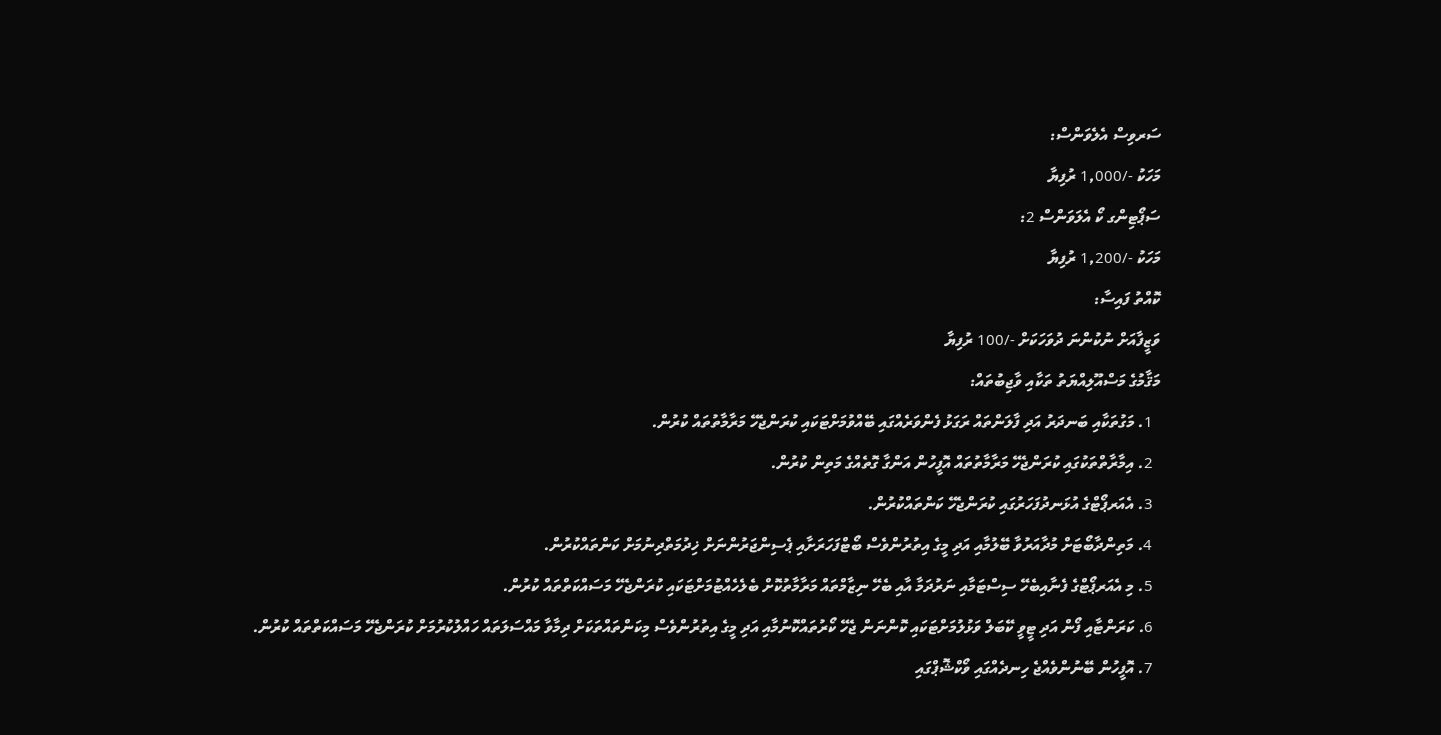ސަރވިސް އެލެވަންސް:
މަހަކު -/1,000 ރުފިޔާ
ސަޕޯޓިންގ ކޯ އެލަވަންސް 2:
މަހަކު -/1,200 ރުފިޔާ
ކޮއްތު ފައިސާ:
ވަޒީފާއަށް ނުކުންނަ ދުވަހަކަށް -/100 ރުފިޔާ
މަޤާމުގެ މަސްއޫލިއްޔަތު ތަކާއި ވާޖިބުތައް:
  1. މަގުތަކާއި ބަނދަރު އަދި ފާލަންތައް ރަގަޅު ފެންވަރެއްގައި ބޭއްވުމަށްޓަކައި ކުރަންޖެހޭ މަރާމާތުތައް ކުރުން.
  2. އިމާރާތްތަކުގައި ކުރަންޖެހޭ މަރާމާތުތައް އޮފީހުން އަންގާ ގޮތެއްގެ މަތިން ކުރުން.
  3. އެއަރޕޯޓްގެ އުޅަނދުފަހަރުގައި ކުރަންޖެހޭ ކަންތައްކުރުން.
  4. މަތިންދާބޯޓަށް މުދާއަރުވާ ބޭލުމާއި އަދި މީގެ އިތުރުންވެސް ބޯޓްފަހަރަށާއި ޕެސިންޖަރުންނަށް ޚިދުމަތްދިނުމަށް ކަންތައްކުރުން.
  5. މި އެއަރޕޯޓްގެ ފެނާއިބެހޭ ސިސްޓަމާއި ނަރުދަމާ އާއި ބެހޭ ނިޒާމްތައް މަރާމާތުކޮށް ބެލެހެއްޓުމަށްޓަކައި ކުރަންޖެހޭ މަސައްކަތްތައް ކުރުން.
  6. ކަރަންޓާއި ފޯން އަދި ޓީވީ ކޭބަލް ވަޅުލުމަށްޓަކައި ކޮންނަން ޖެހޭ ކޯރުތައްކޮނުމާއި އަދި މީގެ އިތުރުންވެސް މިކަންތައްތަކަށް ދިމާވާ މައްސަލަތައް ހައްލުކުރުމަށް ކުރަންޖެހޭ މަސައްކަތްތައް ކުރުން.
  7. އޮފީހުން ބޭނުންވެއްޖެ ހިނދެއްގައި ވޯކްޝޮޕްގައި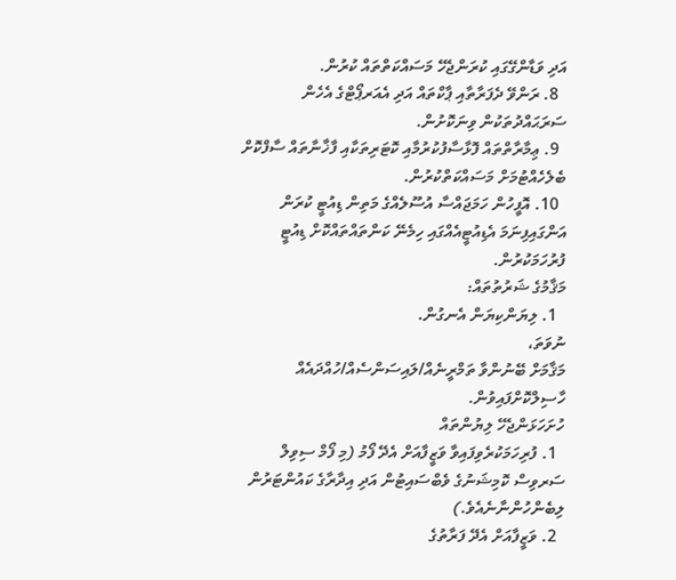އަދި ވަޑާންގޭގައި ކުރަންޖެހޭ މަސައްކަތްތައް ކުރުން.
  8. ރަންވޭ ދެފަރާތާއި ޕާކްތައް އަދި އެއަރޕޯޓްގެ އެހެން ސަރަޙައްދުތަކުން ވިނަކޮށުން.
  9. ޢިމާރާތްތައް ފޮޅާސާފުކުރުމާއި ކޮޓަރިތަކާއި ފާޚާނާތައް ސާފްކޮށް ބެލެހެއްޓުމަށް މަސައްކަތްކުރުން.
  10. އޮފީހުން ހަމަޖައްސާ އުސޫލެއްގެ މަތިން ޑިއުޓީ ކުރަން އަންގައިފިނަމަ އެޑިއުޓީއެއްގައި ހިމެނޭ ކަންތައްތައްކޮށް ޑިއުޓީ ފުރުހަމަކުރުން.
މަޤާމުގެ ޝަރުތުތައް:
  1. ލިޔަންކިޔަން އެނގުން.
ނުވަތަ،
މަޤާމަށް ބޭނުންވާ ތަމްރީނެއް/ލައިސަންސެއް/ހުއްދައެއް ހާސިލްކޮށްފައިވުން.
ހުށަހަޅަންޖެހޭ ލިޔުންތައް
  1. ފުރިހަމަކުރެވިފައިވާ ވަޒީފާއަށް އެދޭ ފޯމު (މި ފޯމް ސިވިލް ސަރވިސް ކޮމިޝަނުގެ ވެބްސައިޓުން އަދި އިދާރާގެ ކައުންޓަރުން ލިބެންހުންނާނެއެވެ.)
  2. ވަޒީފާއަށް އެދޭ ފަރާތުގެ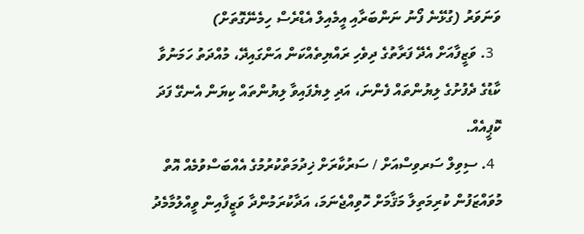ވަނަވަރު (ގުޅޭނެ ފޯނު ނަންބަރާއި އީމެއިލް އެޑްރެސް ހިމެނޭގޮތަށް)
  3. ވަޒީފާއަށް އެދޭ ފަރާތުގެ ދިވެހި ރައްޔިތެއްކަން އަންގައިދޭ، މުއްދަތު ހަމަނުވާ ކާޑުގެ ދެފުށުގެ ލިޔުންތައް ފެންނަ، އަދި ލިޔެފައިވާ ލިޔުންތައް ކިޔަން އެނގޭ ފަދަ ކޮޕީއެއް.
  4. ސިވިލް ސަރވިސްއަށް / ސަރުކާރަށް ޚިދުމަތްކުރުމުގެ އެއްބަސްވުމެއް އޮތް މުވައްޒަފުން ކުރިމަތިލާ މަޤާމަށް ހޮވިއްޖެނަމަ، އަދާކުރަމުންދާ ވަޒީފާއިން ވީއްލުމާމެދު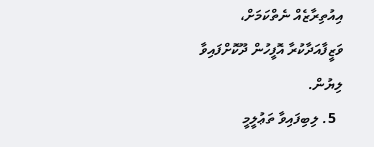އިއުތިރާޒެއް ނެތްކަމަށް، ވަޒީފާއަދާކުރާ އޮފީހުން ދޫކޮށްފައިވާ ލިޔުން.
  5. ލިބިފައިވާ ތަޢުލީމީ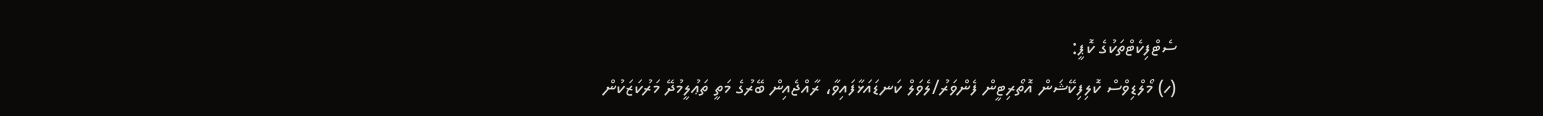ސެޓްފިކެޓްތަކުގެ ކޮޕީ:
(ހ) މޯލްޑިވްސް ކޮލިފިކޭޝަން އޮތޯރިޓީން ފެންވަރު/ލެވަލް ކަނޑައަޅާފައިވާ، ރާއްޖެއިން ބޭރުގެ މަތީ ތަޢުލީމުދޭ މަރުކަޒަކުން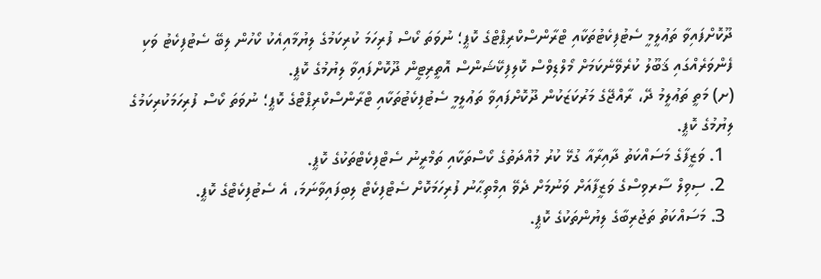ދޫކޮށްފައިވާ ތަޢުލީމީ ސެޓުފިކެޓުތަކާއި ޓްރާންސްކްރިޕްޓްގެ ކޮޕީ؛ ނުވަތަ ކޯސް ފުރިހަމަ ކުރިކަމުގެ ލިޔުމާއިއެކު ކޯހުން ލިބޭ ސެޓުފިކެޓު ވަކި ފެންވަރެއްގައި ޤަބޫލު ކުރެވޭނެކަމަށް މޯލްޑިވްސް ކޮލިފިކޭޝަންސް އޮތީރިޓީން ދޫކޮށްފައިވާ ލިޔުމުގެ ކޮޕީ.
(ށ) މަތީ ތަޢުލީމު ދޭ، ރާއްޖޭގެ މަރުކަޒަކުން ދޫކޮށްފައިވާ ތަޢުލީމީ ސެޓުފިކެޓުތަކާއި ޓްރާންސްކްރިޕްޓްގެ ކޮޕީ؛ ނުވަތަ ކޯސް ފުރިހަމަކުރިކަމުގެ ލިޔުމުގެ ކޮޕީ.
  1. ވަޒީފާގެ މަސައްކަތު ދާއިރާއާ ގުޅޭ ކުރު މުއްދަތުގެ ކޯސްތަކާއި ތަމްރީނު ސެޓްފިކެޓްތަކުގެ ކޮޕީ.
  2. ސިވިލް ސާރވިސްގެ ވަޒީފާއަށް ވަނުމަށް ދެވޭ އިމްތިޙާނު ފުރިހަމަކޮށް ސެޓްފިކެޓް ލިބިފައިވާނަމަ، އެ ސެޓުފިކެޓްގެ ކޮޕީ.
  3. މަސައްކަތު ތަޖުރިބާގެ ލިޔުންތަކުގެ ކޮޕީ.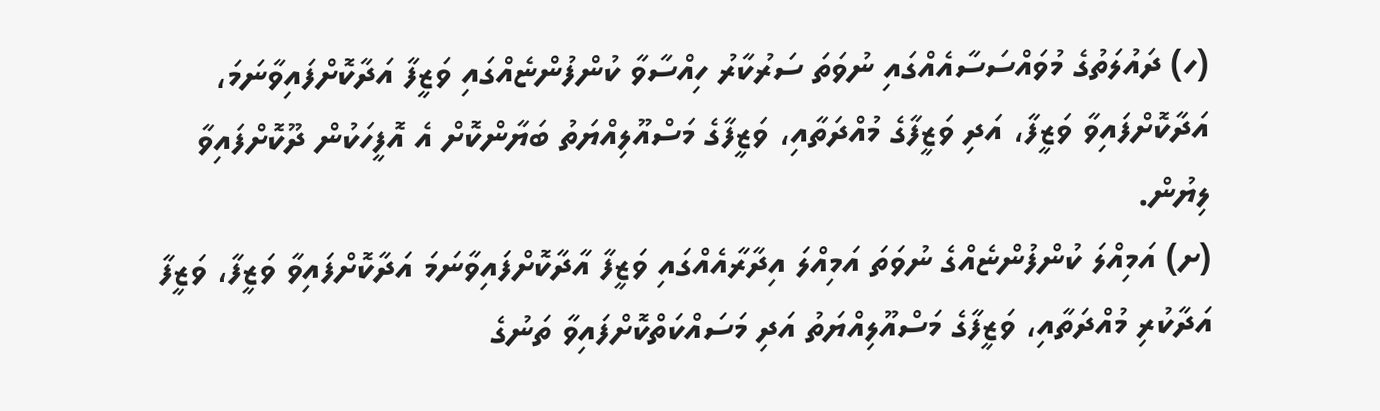(ހ) ދައުލަތުގެ މުވައްސަސާއެއްގައި ނުވަތަ ސަރުކާރު ހިއްސާވާ ކުންފުންޏެއްގައި ވަޒީފާ އަދާކޮށްފައިވާނަމަ، އަދާކޮށްފައިވާ ވަޒީފާ، އަދި ވަޒީފާގެ މުއްދަތާއި، ވަޒީފާގެ މަސްއޫލިއްޔަތު ބަޔާންކޮށް އެ އޮފީހަކުން ދޫކޮށްފައިވާ ލިޔުން.
(ށ) އަމިއްލަ ކުންފުންޏެއްގެ ނުވަތަ އަމިއްލަ އިދާރާއެއްގައި ވަޒީފާ އާދާކޮށްފައިވާނަމަ އަދާކޮށްފައިވާ ވަޒީފާ، ވަޒީފާ އަދާކުރި މުއްދަތާއި، ވަޒީފާގެ މަސްއޫލިއްޔަތު އަދި މަސައްކަތްކޮށްފައިވާ ތަނުގެ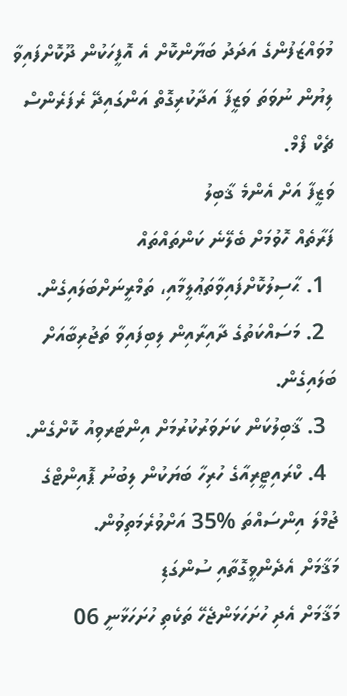މުވައްޒަފުންގެ އަދަދު ބަޔާންކޮށް އެ އޮފީހަކުން ދޫކޮށްފައިވާ ލިޔުން ނުވަތަ ވަޒީފާ އަދާކުރިގޮތް އަންގައިދޭ ރެފަރެންސް ޗެކް ފޯމް.
ވަޒީފާ އަށް އެންމެ ޤާބިލު
ފަރާތެއް ހޮވުމަށް ބެލޭނެ ކަންތައްތައް
  1. ޙާސިލުކޮށްފައިވާތަޢުލީމާއި، ތަމްރީނަށްބަލައިގެން.
  2. މަސައްކަތުގެ ދާއިރާއިން ލިބިފައިވާ ތަޖުރިބާއަށް ބަލައިގެން.
  3. ޤާބިލުކަން ކަށަވަރުކުރުމަށް އިންޓަރވިއު ކޮށްގެން.
  4. ކްރައިޓީރިއާގެ ހުރިހާ ބަޔަކުން ލިބުނު ޕޮއިންޓްގެ ޖުމްލަ އިންސައްތަ %35 އަށްވުރެމަތިވުން.
މަޤާމަށް އެދެންވީގޮތާއި ސުންގަޑި
މަޤާމަށް އެދި ހުށަހަޅަންޖެހޭ ތަކެތި ހުށަހަޅާނީ 06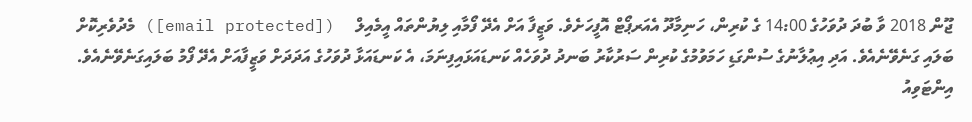ޖޫން 2018 ވާ ބުދަ ދުވަހުގެ 14:00 ގެ ކުރިން، ހަނިމާދޫ އެއަރޕޯޓް އޮފީހަށެވެ. ވަޒީފާ އަށް އެދޭ ފޯމާއި ލިޔުންތައް އީމެއިލް     ([email protected]) މެދުވެރިކޮށް ބަލައި ގަނެވޭނެއެވެ. އަދި އިޢުލާނުގެ ސުންގަޑި ހަމަވުމުގެ ކުރިން ސަރުކާރު ބަނދު ދުވަހެއް ކަނޑައަޅައިފިނަމަ، އެ ކަނޑައަޅާ ދުވަހުގެ އަދަދަށް ވަޒީފާއަށް އެދޭ ފޯމު ބަލައިގަނެވޭނެއެވެ.
އިންޓަވިއު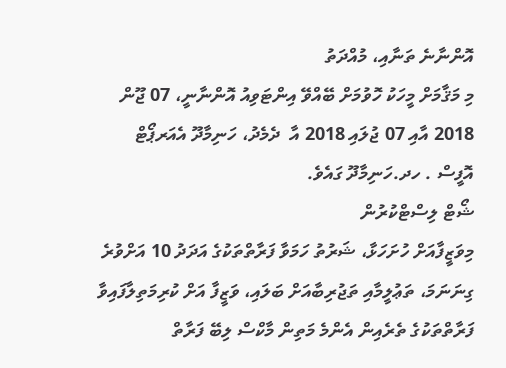އޮންނާނެ ތަނާއި، މުއްދަތު
މި މަޤާމަށް މީހަކު ހޮވުމަށް ބޭއްވޭ އިންޓަވިއު އޮންނާނީ، 07 ޖޫން 2018 އާއި 07 ޖުލައި 2018 އާ  ދެމެދު، ހަނިމާދޫ އެއަރޕޯޓް އޮފީސް . ހދ.ހަނިމާދޫ ގައެވެ.
ޝޯޓް ލިސްޓްކުރުން
މިވަޒީފާއަށް ހުށަހަޅާ، ޝަރުތު ހަމަވާ ފަރާތްތަކުގެ އަދަދު 10 އަށްވުރެ ގިނަނަމަ، ތަޢުލީމާއި ތަޖުރިބާއަށް ބަލައި، ވަޒީފާ އަށް ކުރިމަތިލާފައިވާ ފަރާތްތަކުގެ ތެރެއިން އެންމެ މަތިން މާކްސް ލިބޭ ފަރާތް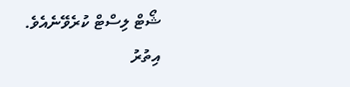ޝޯޓް ލިސްޓް ކުރެވޭނެއެވެ.
އިތުރު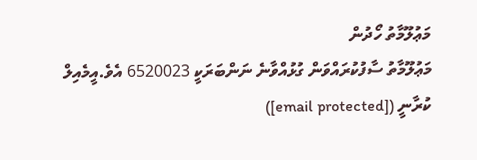މަޢުލޫމާތު ހޯދުން
މަޢުލޫމާތު ސާފުކުރައްވަން ގުޅުއްވާނެ ނަންބަރަކީ 6520023 އެވެ.އީމެއިލް ކުރާނީ ([email protected])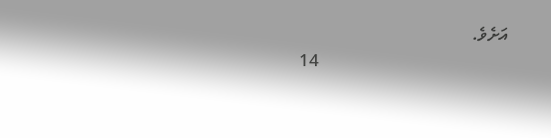އަށެވެ.
                                           14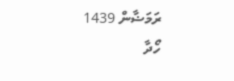ރަމަޟާން 1439
ހޯދާ